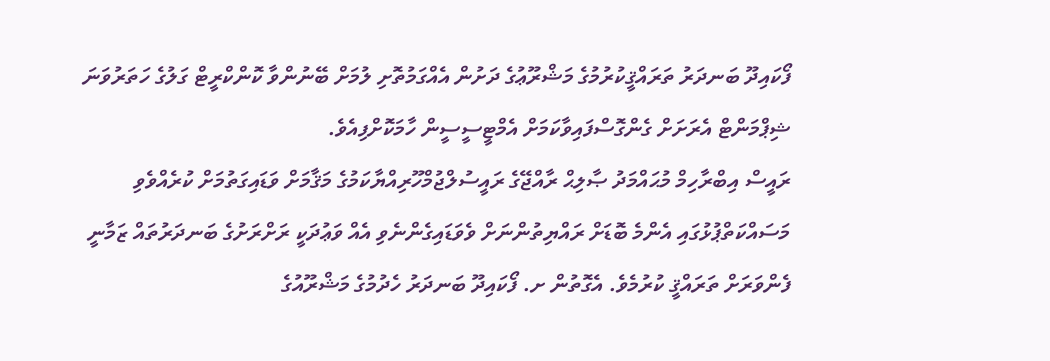ފޯކައިދޫ ބަނދަރު ތަރައްޤީކުރުމުގެ މަޝްރޫޢުގެ ދަށުން އެއްގަމުތޮށި ލުމަށް ބޭނުންވާ ކޮންކްރީޓް ގަލުގެ ހަތަރުވަނަ ޝިޕްމަންޓް އެރަށަށް ގެންގޮސްފައިވާކަމަށް އެމްޓީސީސީން ހާމަކޮށްފިއެވެ.
ރައީސް އިބްރާހިމް މުޙައްމަދު ޞާލިޙް ރާއްޖޭގެ ރައީސުލްޖުމްހޫރިއްޔާކަމުގެ މަޤާމަށް ވަޑައިގަތުމަށް ކުރެއްވެވި މަސައްކަތްޕުޅުގައި އެންމެ ބޮޑަށް ރައްޔިތުންނަށް ވެވަޑައިގެންނެވި އެއް ވަޢުދަކީ ރަށްރަށުގެ ބަނދަރުތައް ޒަމާނީ ފެންވަރަށް ތަރައްޤީ ކުރުމެވެ. އެގޮތުން ށ. ފޯކައިދޫ ބަނދަރު ހެދުމުގެ މަޝްރޫއުގެ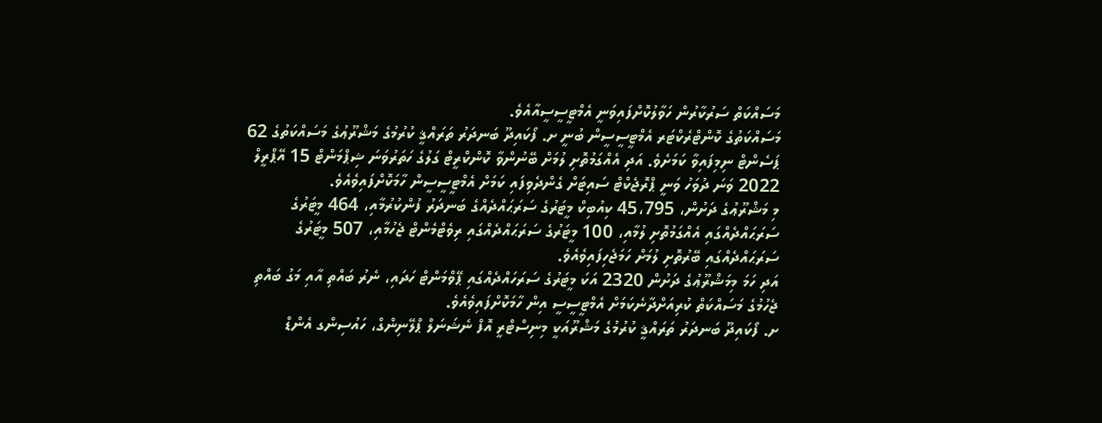މަސައްކަތް ސަރުކާރުން ހަވާލުކޮށްފައިވަނީ އެމްޓީސީސީއާއެވެ.
މަސައްކަތުގެ ކޮންޓްރެކްޓަރ އެމްޓީސީސީން ބުނީ ށ. ފޯކައިދޫ ބަނދަރު ތަރައްޤީ ކުރުމުގެ މަޝްރޫޢުގެ މަސައްކަތުގެ 62 ޕަސެންޓް ނިމިފައިވާ ކަމަށެވެ. އަދި އެއްގަމުތޮށި ލުމަށް ބޭނުންވާ ކޮންކްރީޓް ގަލުގެ ހަތަރުވަނަ ޝިޕްމަންޓް 15 އޭޕްރީލް 2022 ވަނަ ދުވަހު ވަނީ ޕްރޮޖެކްޓް ސައިޓަށް ގެންދެވިފައި ކަމަށް އެމްޓީސީސީން ހާމަކޮށްފައިވެއެވެ.
މި މަޝްރޫޢުގެ ދަށުން، 45،795 ކިއުބިކް މީޓަރުގެ ސަރަޙައްދެއްގެ ބަނދަރު ފުންކުރުމާއި، 464 މީޓަރުގެ ސަރަޙައްދެއްގައި އެއްގަމުތޮށި ލުމާއި، 100 މީޓަރުގެ ސަރަޙައްދެއްގައި ރިވެޓްމެންޓް ޖެހުމާއި، 507 މީޓަރުގެ ސަރަޙައްދެއްގައި ބޭރުތޮށި ލުމަށް ހަމަޖެހިފައިވެއެވެ.
އަދި ހަމަ މިމަޝްރޫޢުގެ ދަށުން 2320 އަކަ މީޓަރުގެ ސަރަހައްދެއްގައި ޕޭވްމަންޓް ހަދައި، ނެރު ބައްތި އާއި މަގު ބައްތި ޖެހުމުގެ މަސައްކަތް ކުރިއަށްދާނެކަމަށް އެމްޓީސީސީ އިން ހާމަކޮށްފައިވެއެވެ.
ށ. ފޯކައިދޫ ބަނދަރު ތަރައްޤީ ކުރުމުގެ މަޝްރޫއަކީ މިނިސްޓްރީ އޮފް ނެޝަނަލް ޕްލޭނިންގް، ހައުސިންގ އެންޑް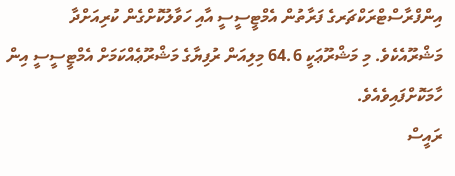އިންފްރާސްޓްރަކްޗަރގެ ފަރާތުން އެމްޓީސީސީ އާއި ހަވާލުކޮށްގެން ކުރިއަށްދާ މަޝްރޫއެކެވެ. މި މަޝްރޫޢަކީ 64.6 މިލިއަން ރުފިޔާގެ މަޝްރޫޢެއްކަމަށް އެމްޓީސީސީ އިން ހާމަކޮށްފައިވެއެވެ.
ރައީސް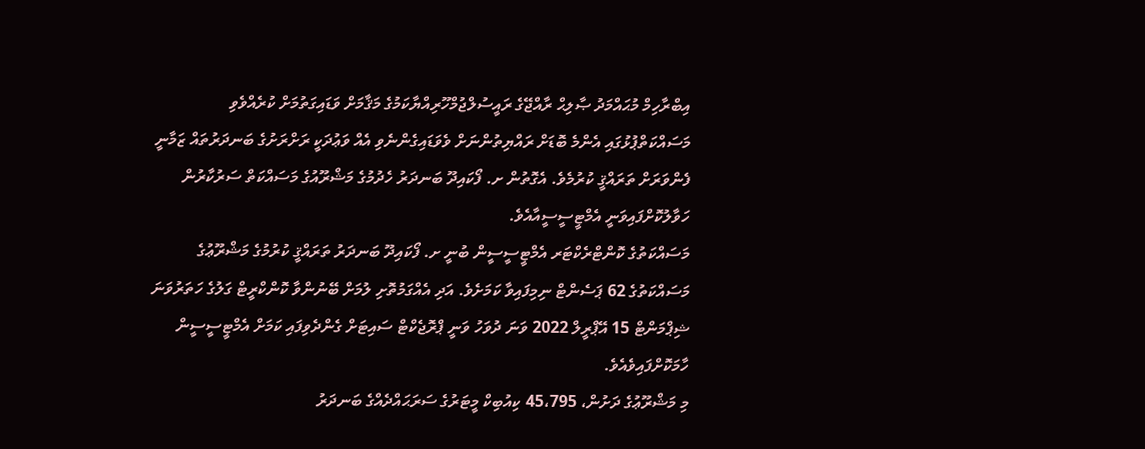އިބްރާހިމް މުޙައްމަދު ޞާލިޙް ރާއްޖޭގެ ރައީސުލްޖުމްހޫރިއްޔާކަމުގެ މަޤާމަށް ވަޑައިގަތުމަށް ކުރެއްވެވި މަސައްކަތްޕުޅުގައި އެންމެ ބޮޑަށް ރައްޔިތުންނަށް ވެވަޑައިގެންނެވި އެއް ވަޢުދަކީ ރަށްރަށުގެ ބަނދަރުތައް ޒަމާނީ ފެންވަރަށް ތަރައްޤީ ކުރުމެވެ. އެގޮތުން ށ. ފޯކައިދޫ ބަނދަރު ހެދުމުގެ މަޝްރޫއުގެ މަސައްކަތް ސަރުކާރުން ހަވާލުކޮށްފައިވަނީ އެމްޓީސީސީއާއެވެ.
މަސައްކަތުގެ ކޮންޓްރެކްޓަރ އެމްޓީސީސީން ބުނީ ށ. ފޯކައިދޫ ބަނދަރު ތަރައްޤީ ކުރުމުގެ މަޝްރޫޢުގެ މަސައްކަތުގެ 62 ޕަސެންޓް ނިމިފައިވާ ކަމަށެވެ. އަދި އެއްގަމުތޮށި ލުމަށް ބޭނުންވާ ކޮންކްރީޓް ގަލުގެ ހަތަރުވަނަ ޝިޕްމަންޓް 15 އޭޕްރީލް 2022 ވަނަ ދުވަހު ވަނީ ޕްރޮޖެކްޓް ސައިޓަށް ގެންދެވިފައި ކަމަށް އެމްޓީސީސީން ހާމަކޮށްފައިވެއެވެ.
މި މަޝްރޫޢުގެ ދަށުން، 45،795 ކިއުބިކް މީޓަރުގެ ސަރަޙައްދެއްގެ ބަނދަރު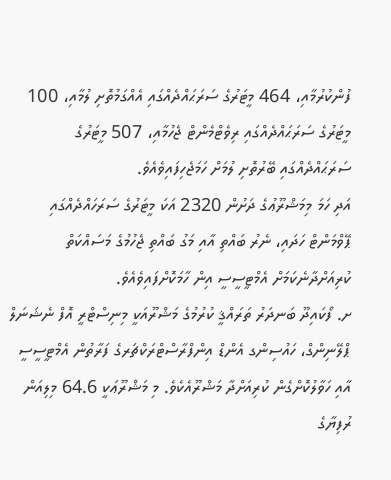ފުންކުރުމާއި، 464 މީޓަރުގެ ސަރަޙައްދެއްގައި އެއްގަމުތޮށި ލުމާއި، 100 މީޓަރުގެ ސަރަޙައްދެއްގައި ރިވެޓްމެންޓް ޖެހުމާއި، 507 މީޓަރުގެ ސަރަޙައްދެއްގައި ބޭރުތޮށި ލުމަށް ހަމަޖެހިފައިވެއެވެ.
އަދި ހަމަ މިމަޝްރޫޢުގެ ދަށުން 2320 އަކަ މީޓަރުގެ ސަރަހައްދެއްގައި ޕޭވްމަންޓް ހަދައި، ނެރު ބައްތި އާއި މަގު ބައްތި ޖެހުމުގެ މަސައްކަތް ކުރިއަށްދާނެކަމަށް އެމްޓީސީސީ އިން ހާމަކޮށްފައިވެއެވެ.
ށ. ފޯކައިދޫ ބަނދަރު ތަރައްޤީ ކުރުމުގެ މަޝްރޫއަކީ މިނިސްޓްރީ އޮފް ނެޝަނަލް ޕްލޭނިންގް، ހައުސިންގ އެންޑް އިންފްރާސްޓްރަކްޗަރގެ ފަރާތުން އެމްޓީސީސީ އާއި ހަވާލުކޮށްގެން ކުރިއަށްދާ މަޝްރޫއެކެވެ. މި މަޝްރޫޢަކީ 64.6 މިލިއަން ރުފިޔާގެ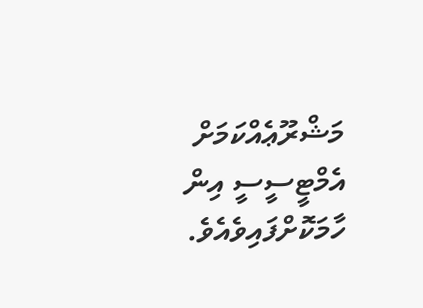މަޝްރޫޢެއްކަމަށް އެމްޓީސީސީ އިން ހާމަކޮށްފައިވެއެވެ.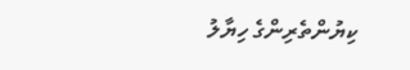ކިޔުންތެރިންގެ ހިޔާލު